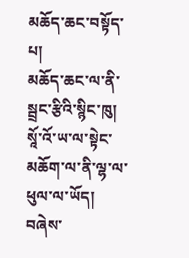མཆོད་ཆང་བསྟོད་པ།
མཆོད་ཆང་ལ་ནི་སྦྲང་རྩིའི་སྙིང་ཁུ།  སཱོ་འོ་ཡ་ལ་སྟེང་མཆོག་ལ་ནི་ལྷ་ལ་ཕུལ་ལ་ཡོད།
བཞེས་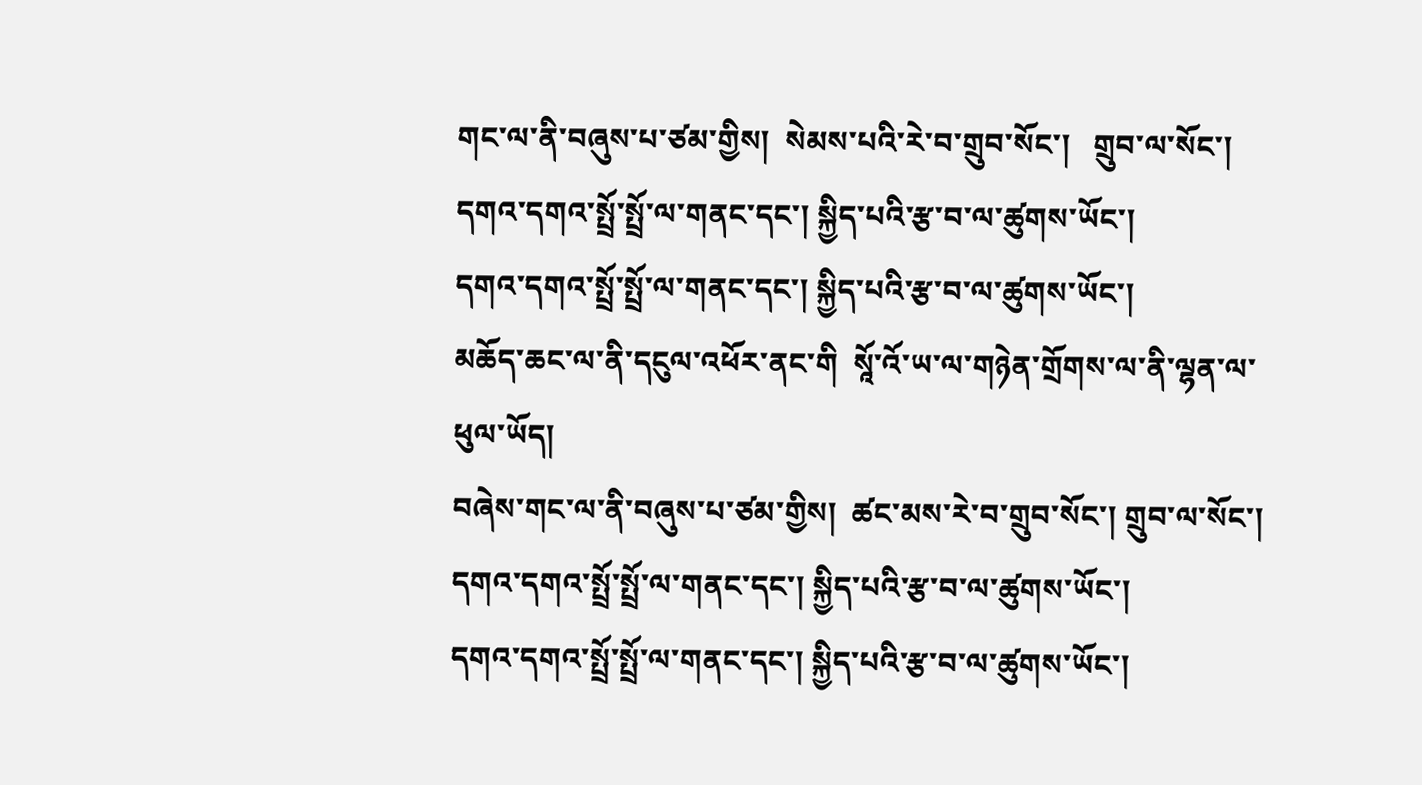གང་ལ་ནི་བཞུས་པ་ཙམ་གྱིས།  སེམས་པའི་རེ་བ་གྲུབ་སོང་།   གྲུབ་ལ་སོང་།
དགའ་དགའ་སྤྲོ་སྤྲོ་ལ་གནང་དང་། སྐྱིད་པའི་རྩ་བ་ལ་ཚུགས་ཡོང་།
དགའ་དགའ་སྤྲོ་སྤྲོ་ལ་གནང་དང་། སྐྱིད་པའི་རྩ་བ་ལ་ཚུགས་ཡོང་།
མཆོད་ཆང་ལ་ནི་དངུལ་འཕོར་ནང་གི  སཱོ་འོ་ཡ་ལ་གཉེན་གྲོགས་ལ་ནི་ལྷན་ལ་ཕུལ་ཡོད།
བཞེས་གང་ལ་ནི་བཞུས་པ་ཙམ་གྱིས།  ཚང་མས་རེ་བ་གྲུབ་སོང་། གྲུབ་ལ་སོང་།
དགའ་དགའ་སྤྲོ་སྤྲོ་ལ་གནང་དང་། སྐྱིད་པའི་རྩ་བ་ལ་ཚུགས་ཡོང་།
དགའ་དགའ་སྤྲོ་སྤྲོ་ལ་གནང་དང་། སྐྱིད་པའི་རྩ་བ་ལ་ཚུགས་ཡོང་།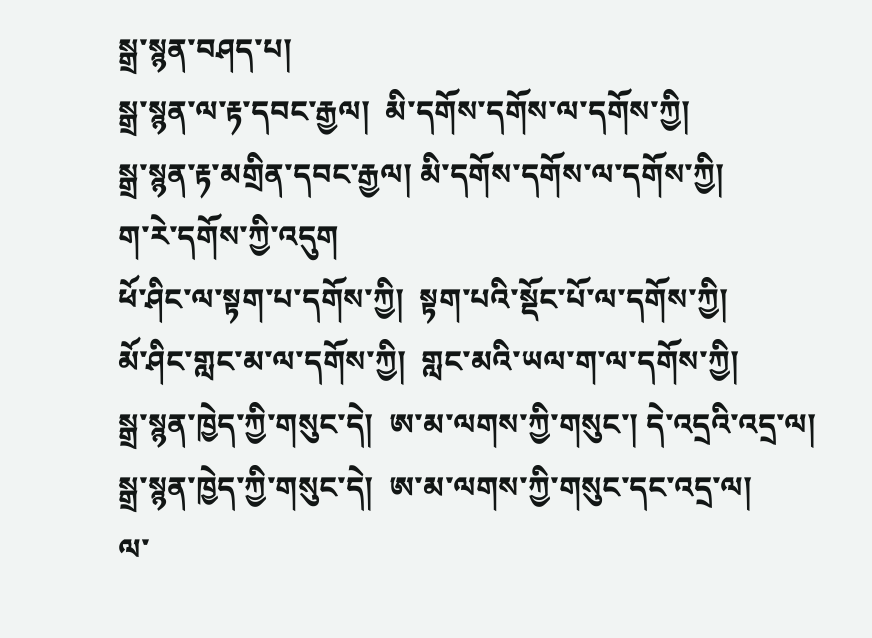སྒྲ་སྙན་བཤད་པ།
སྒྲ་སྙན་ལ་རྟ་དབང་རྒྱལ།  མི་དགོས་དགོས་ལ་དགོས་ཀྱི།
སྒྲ་སྙན་རྟ་མགྲིན་དབང་རྒྱལ། མི་དགོས་དགོས་ལ་དགོས་ཀྱི།
ག་རེ་དགོས་ཀྱི་འདུག
ཕོ་ཤིང་ལ་སྟག་པ་དགོས་ཀྱི།  སྟག་པའི་སྡོང་པོ་ལ་དགོས་ཀྱི།
མོ་ཤིང་གླང་མ་ལ་དགོས་ཀྱི།  གླང་མའི་ཡལ་ག་ལ་དགོས་ཀྱི།
སྒྲ་སྙན་ཁྱེད་ཀྱི་གསུང་དེ།  ཨ་མ་ལགས་ཀྱི་གསུང་། དེ་འདྲའི་འདྲ་ལ།
སྒྲ་སྙན་ཁྱེད་ཀྱི་གསུང་དེ།  ཨ་མ་ལགས་ཀྱི་གསུང་དང་འདྲ་ལ།
ལ་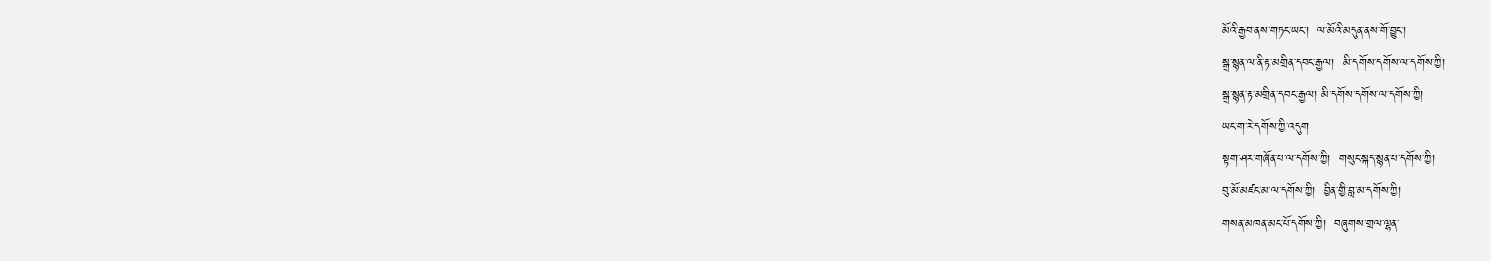མོའི་རྒྱབ་ནས་གཏང་ཡང་།  ལ་མོའི་མདུན་ནས་གོ་བྱུང་།
སྒྲ་སྙན་ལ་ནི་རྟ་མགྲིན་དབང་རྒྱལ།  མི་དགོས་དགོས་ལ་དགོས་ཀྱི།
སྒྲ་སྙན་རྟ་མགྲིན་དབང་རྒྱལ། མི་དགོས་དགོས་ལ་དགོས་ཀྱི།
ཡང་ག་རེ་དགོས་ཀྱི་འདུག
སྟག་ཤར་གཞོན་པ་ལ་དགོས་ཀྱི།  གསུང་སྐད་སྙན་པ་དགོས་ཀྱི།
བུ་མོ་མཛང་མ་ལ་དགོས་ཀྱི།  བྱིན་གྱི་བླ་མ་དགོས་ཀྱི།
གསན་མཁན་མང་པོ་དགོས་ཀྱི།  བཞུགས་གྲལ་ལྷན་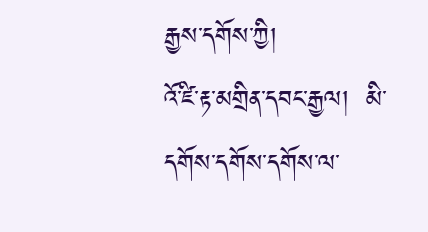རྒྱས་དགོས་ཀྱི།
འོ་ཛི་རྟ་མགྲིན་དབང་རྒྱལ།  མི་དགོས་དགོས་དགོས་ལ་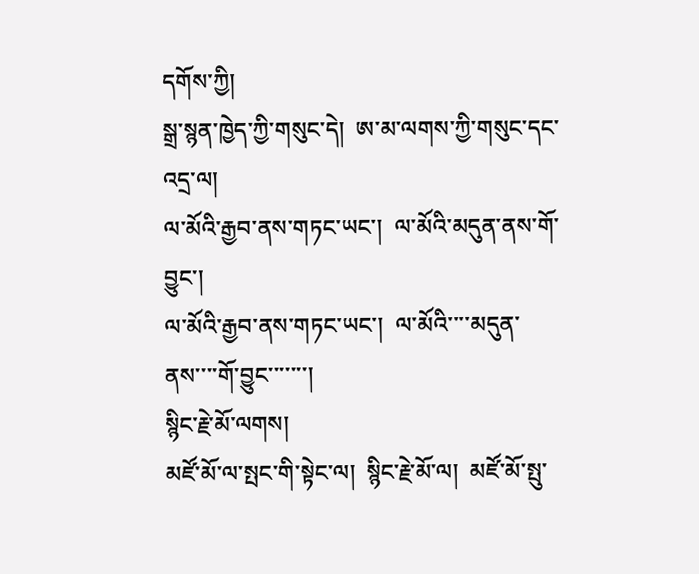དགོས་ཀྱི།
སྒྲ་སྙན་ཁྱེད་ཀྱི་གསུང་དེ།  ཨ་མ་ལགས་ཀྱི་གསུང་དང་འདྲ་ལ།
ལ་མོའི་རྒྱབ་ནས་གཏང་ཡང་།  ལ་མོའི་མདུན་ནས་གོ་བྱུང་།
ལ་མོའི་རྒྱབ་ནས་གཏང་ཡང་།  ལ་མོའི་་་་མདུན་ནས་་་་གོ་བྱུང་་་་་་་།
སྙིང་རྗེ་མོ་ལགས།
མཛོ་མོ་ལ་སྤང་གི་སྟེང་ལ།  སྙིང་རྗེ་མོ་ལ།  མཛོ་མོ་སྤུ་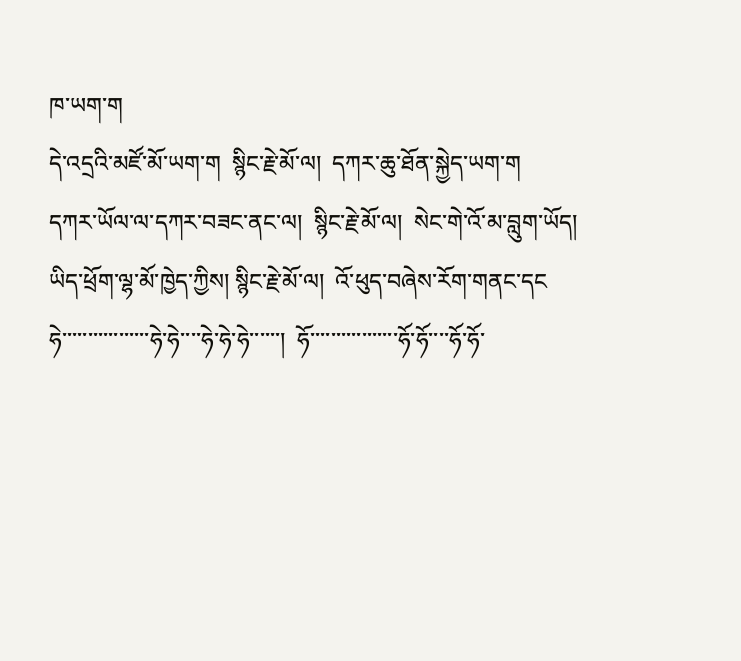ཁ་ཡག་ག
དེ་འདྲའི་མཛོ་མོ་ཡག་ག  སྙིང་རྗེ་མོ་ལ།  དཀར་ཆུ་ཐོན་སྐྱེད་ཡག་ག
དཀར་ཡོལ་ལ་དཀར་བཟང་ནང་ལ།  སྙིང་རྗེ་མོ་ལ།  སེང་གེ་འོ་མ་བླུག་ཡོད།
ཡིད་ཕྲོག་ལྷ་མོ་ཁྱེད་ཀྱིས། སྙིང་རྗེ་མོ་ལ།  འོ་ཕུད་བཞེས་རོག་གནང་དང
ཧེ་་་་་་་་་་་་་་་་་ཧེ་ཧེ་་་་ཧེ་ཧེ་ཧེ་་་་་་།  ཧོ་་་་་་་་་་་་་་་་་ཧོ་ཧོ་་་་ཧོ་ཧོ་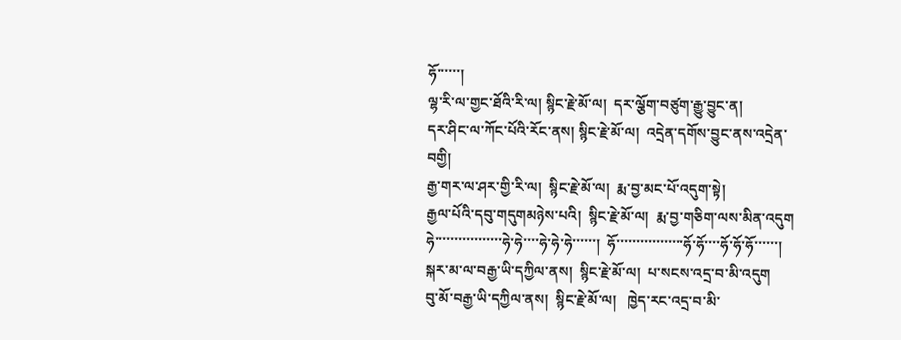ཧོ་་་་་་།
ལྷ་རི་ལ་གྱང་ཐོའི་རི་ལ། སྙིང་རྗེ་མོ་ལ།  དར་ལྕོག་བཙུག་རྒྱུ་བྱུང་ན།
དར་ཤིང་ལ་ཀོང་པོའི་རོང་ནས། སྙིང་རྗེ་མོ་ལ།  འདྲེན་དགོས་བྱུང་ནས་འདྲེན་བགྱི།
རྒྱ་གར་ལ་ཤར་གྱི་རི་ལ།  སྙིང་རྗེ་མོ་ལ།  རྨ་བྱ་མང་པོ་འདུག་སྟེ།
རྒྱལ་པོའི་དབུ་གདུགམཉེས་པའི།  སྙིང་རྗེ་མོ་ལ།  རྨ་བྱ་གཅིག་ལས་མིན་འདུག
ཧེ་་་་་་་་་་་་་་་་་ཧེ་ཧེ་་་་ཧེ་ཧེ་ཧེ་་་་་་།  ཧོ་་་་་་་་་་་་་་་་་ཧོ་ཧོ་་་་ཧོ་ཧོ་ཧོ་་་་་་།
སྐར་མ་ལ་བརྒྱ་ཡི་དཀྱིལ་ནས།  སྙིང་རྗེ་མོ་ལ།  པ་སངས་འདྲ་བ་མི་འདུག
བུ་མོ་བརྒྱ་ཡི་དཀྱིལ་ནས།  སྙིང་རྗེ་མོ་ལ།   ཁྱེད་རང་འདྲ་བ་མི་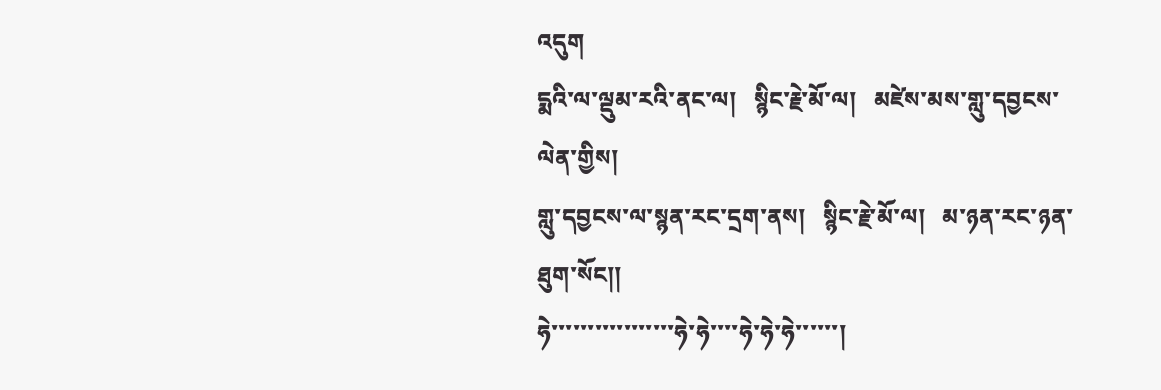འདུག
དྨའི་ལ་ལྡུམ་རའི་ནང་ལ།   སྙིང་རྗེ་མོ་ལ།   མཛེས་མས་གླུ་དབྱངས་ལེན་གྱིས།
གླུ་དབྱངས་ལ་སྙན་རང་དྲག་ནས།   སྙིང་རྗེ་མོ་ལ།   མ་ཉན་རང་ཉན་ཐུག་སོང།།
ཧེ་་་་་་་་་་་་་་་་་ཧེ་ཧེ་་་་ཧེ་ཧེ་ཧེ་་་་་་།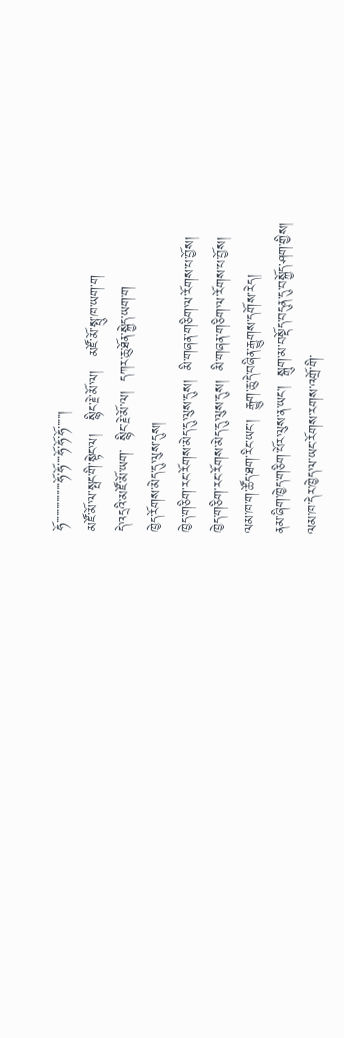ཧོ་་་་་་་་་་་་་་་་་ཧོ་ཧོ་་་་ཧོ་ཧོ་ཧོ་་་་་་།
མཛོ་མོ་ལ་སྤང་གི་སྟེང་ལ།   སྙིང་རྗེ་མོ་ལ།   མཛོ་མོ་སྤུ་ཁ་ཡག་ག
དེ་འདྲའི་མཛོ་མོ་ཡག་  སྙིང་རྗེ་མོ་ལ།  དཀར་ཆུ་ཐོན་སྐྱེད་ཡག་ག
ཁྱེད་རོགས་མེད་དུ་ལུས་དུས།
ཁྱེད་གཅིག་རང་རོགས་མེད་དུ་ལུས་དུས།  མི་གཞན་གཅིག་ལ་རོགས་པ་བྱོས།
ཁྱེད་གཅིག་རང་རོགས་མེད་དུ་ལུས་དུས།  མི་གཞན་གཅིག་ལ་རོགས་པ་བྱོས།
ལམ་ཁ་ག་ཚོད་ཐག་རིང་ཡང་།  རྒྱུག་ཆུ་དེ་བཞིན་རྒྱུགས་དགོས་རེད།
ནམ་ཞིག་ཁྱེད་གཅིག་པོར་ལུས་ན་ཡང་།  སྒུག་མ་བསྡོད་བདུན་དུ་བསྐྱོད་ཤག་གྱིས།
ལམ་ཁ་དེར་ཁྱེད་ལ་ཡང་རོགས་རགས་འགྲོ་གི་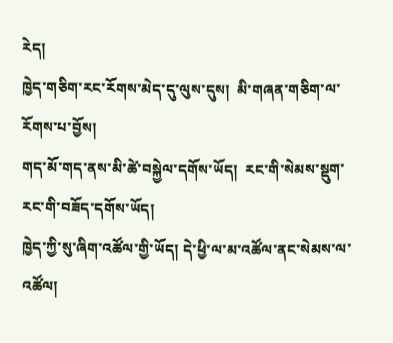རེད།
ཁྱེད་གཅིག་རང་རོགས་མེད་དུ་ལུས་དུས།  མི་གཞན་གཅིག་ལ་རོགས་པ་བྱོས།
གད་མོ་གད་ནས་མི་ཚེ་བསྐྱེལ་དགོས་ཡོད།  རང་གི་སེམས་སྡུག་རང་གི་བཟོད་དགོས་ཡོད།
ཁྱེད་ཀྱི་སུ་ཞིག་འཚོལ་གྱི་ཡོད། དེ་ཕྱི་ལ་མ་འཚོལ་ནང་སེམས་ལ་འཚོལ།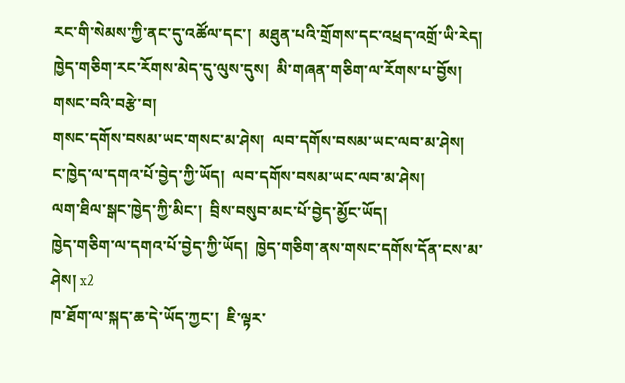རང་གི་སེམས་ཀྱི་ནང་དུ་འཚོལ་དང་།  མཐུན་པའི་གྲོགས་དང་འཕྲད་འགྲོ་ཡི་རེད།
ཁྱེད་གཅིག་རང་རོགས་མེད་དུ་ལུས་དུས།  མི་གཞན་གཅིག་ལ་རོགས་པ་བྱོས།
གསང་བའི་བརྩེ་བ།
གསང་དགོས་བསམ་ཡང་གསང་མ་ཤེས།  ལབ་དགོས་བསམ་ཡང་ལབ་མ་ཤེས།
ང་ཁྱེད་ལ་དགའ་པོ་བྱེད་ཀྱི་ཡོད།  ལབ་དགོས་བསམ་ཡང་ལབ་མ་ཤེས།
ལག་ཐིལ་སྒང་ཁྱེད་ཀྱི་མིང་།  བྲིས་བསུབ་མང་པོ་བྱེད་མྱོང་ཡོད།
ཁྱེད་གཅིག་ལ་དགའ་པོ་བྱེད་ཀྱི་ཡོད།  ཁྱེད་གཅིག་ནས་གསང་དགོས་དོན་ངས་མ་ཤེས། x2
ཁ་ཐོག་ལ་སྐད་ཆ་དེ་ཡོད་ཀྱང་།  ཇི་ལྟར་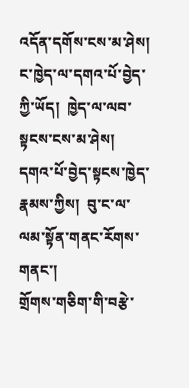འདོན་དགོས་ངས་མ་ཤེས།
ང་ཁྱེད་ལ་དགའ་པོ་བྱེད་ཀྱི་ཡོད།  ཁྱེད་ལ་ལབ་སྟངས་ངས་མ་ཤེས།
དགའ་པོ་བྱེད་སྟངས་ཁྱེད་རྣམས་ཀྱིས།  བུ་ང་ལ་ལམ་སྟོན་གནང་རོགས་གནང་།
གྲོགས་གཅིག་གི་བརྩེ་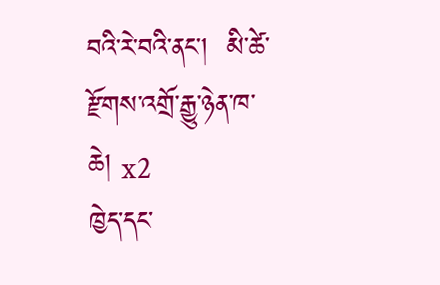བའི་རེ་བའི་ནང་།  མི་ཚེ་རྫོགས་འགྲོ་རྒྱུ་ཉེན་ཁ་ཆེ། x2
ཁྱེད་དང་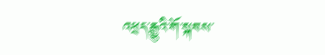འཕྲད་རྒྱུའི་གོ་སྐབས་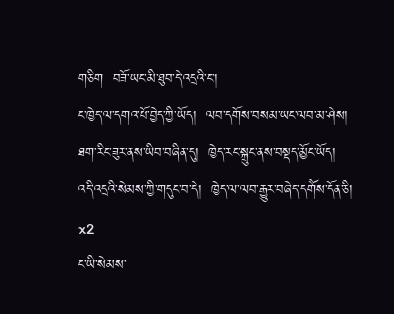གཅིག  བཟོ་ཡང་མི་ཐུབ་དེ་འདྲའི་ང་།
ང་ཁྱེད་ལ་དགའ་པོ་བྱེད་ཀྱི་ཡོད།  ལབ་དགོས་བསམ་ཡང་ལབ་མ་ཤེས།
ཐག་རིང་ཟུར་ནས་ཡིབ་བཞིན་དུ།  ཁྱེད་རང་སྐྲུང་ནས་བསྡད་མྱོང་ཡོད།
འདི་འདྲའི་སེམས་ཀྱི་གདུང་བ་དེ།  ཁྱེད་ལ་ལབ་རྒྱུར་བཞེད་དགོེས་དོན་ཅི། x2
ང་ཡི་སེམས་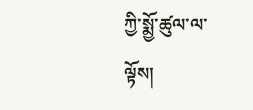ཀྱི་སྨྱོ་ཚུལ་ལ་ལྟོས།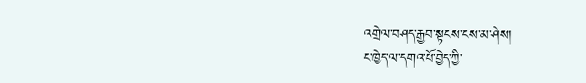འགྲེལ་བཤད་རྒྱབ་སྟངས་ངས་མ་ཤེས།
ང་ཁྱེད་ལ་དགའ་པོ་བྱེད་ཀྱི་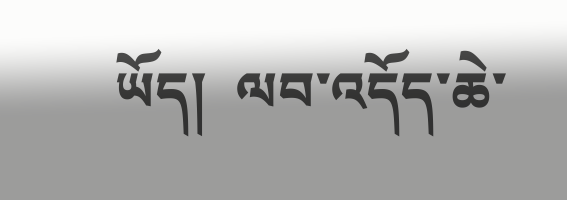ཡོད།  ལབ་འདོད་ཆེ་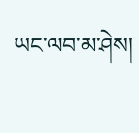ཡང་ལབ་མ་ཤེས།